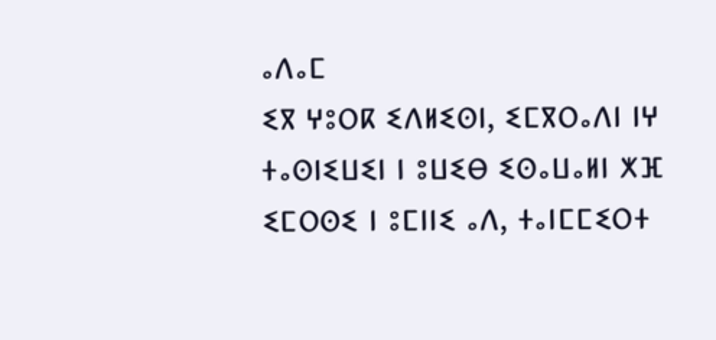ⴰⴷⴰⵎ
ⵉⴳ ⵖⵓⵔⴽ ⵉⴷⵍⵉⵙⵏ, ⵉⵎⴳⵔⴰⴷⵏ ⵏⵖ ⵜⴰⵙⵏⵉⵡⵉⵏ ⵏ ⵓⵡⵉⴱ ⵉⵙⴰⵡⴰⵍⵏ ⵅⴼ ⵉⵎⵔⵙⵉ ⵏ ⵓⵎⵏⵏⵉ ⴰⴷ, ⵜⴰⵏⵎⵎⵉⵔⵜ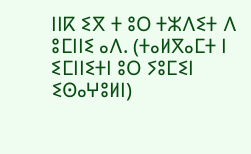ⵏⵏⴽ ⵉⴳ ⵜ ⵓⵔ ⵜⵣⴷⵉⵜ ⴷ ⵓⵎⵏⵏⵉ ⴰⴷ. (ⵜⴰⵍⴳⴰⵎⵜ ⵏ ⵉⵎⵏⵏⵉⵜⵏ ⵓⵔ ⵢⵓⵎⵉⵏ ⵉⵙⴰⵖⵓⵍⵏ)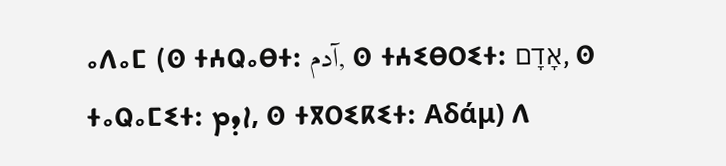ⴰⴷⴰⵎ (ⵙ ⵜⵄⵕⴰⴱⵜ: آدم, ⵙ ⵜⵄⵉⴱⵔⵉⵜ: אָדָם, ⵙ ⵜⴰⵕⴰⵎⵉⵜ: ܐܕܡ, ⵙ ⵜⴳⵔⵉⴽⵉⵜ: Αδάμ) ⴷ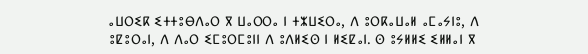ⴰⵡⵔⵉⴽ ⵉⵜⵜⵓⴱⴷⴰⵔ ⴳ ⵡⴰⵔⵔⴰ ⵏ ⵜⵣⵡⵉⵔⴰ, ⴷ ⵓⵔⴽⴰⵡⴰⵍ ⴰⵎⴰⵢⵏⵓ, ⴷ ⵓⵇⵓⵔⴰⵏ, ⴷ ⴷⴰⵔ ⵉⵎⵓⵔⵎⵓⵏⵏ ⴷ ⵓⴷⵍⵉⵙ ⵏ ⵍⵉⵇⴰⵏ. ⵙ ⵓⵢⵍⵍⵉ ⵉⵍⵍⴰⵏ ⴳ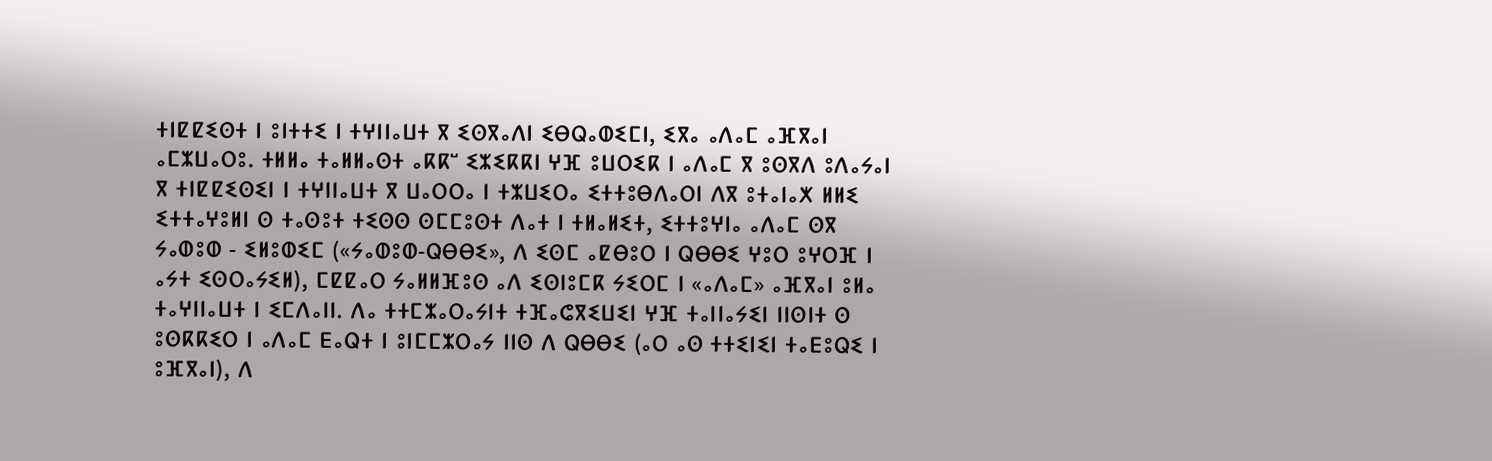ⵜⵏⵇⵇⵉⵙⵜ ⵏ ⵓⵏⵜⵜⵉ ⵏ ⵜⵖⵏⵏⴰⵡⵜ ⴳ ⵉⵙⴳⴰⴷⵏ ⵉⴱⵕⴰⵀⵉⵎⵏ, ⵉⴳⴰ ⴰⴷⴰⵎ ⴰⴼⴳⴰⵏ ⴰⵎⵣⵡⴰⵔⵓ. ⵜⵍⵍⴰ ⵜⴰⵍⵍⴰⵙⵜ ⴰⴽⴽⵯ ⵉⵣⵉⴽⴽⵏ ⵖⴼ ⵓⵡⵔⵉⴽ ⵏ ⴰⴷⴰⵎ ⴳ ⵓⵙⴳⴷ ⵓⴷⴰⵢⴰⵏ ⴳ ⵜⵏⵇⵇⵉⵙⵉⵏ ⵏ ⵜⵖⵏⵏⴰⵡⵜ ⴳ ⵡⴰⵔⵔⴰ ⵏ ⵜⵣⵡⵉⵔⴰ ⵉⵜⵜⵓⴱⴷⴰⵔⵏ ⴷⴳ ⵓⵜⴰⵏⴰⵅ ⵍⵍⵉ ⵉⵜⵜⴰⵖⵓⵍⵏ ⵙ ⵜⴰⵙⵓⵜ ⵜⵉⵙⵙ ⵙⵎⵎⵓⵙⵜ ⴷⴰⵜ ⵏ ⵜⵍⴰⵍⵉⵜ, ⵉⵜⵜⵓⵖⵏⴰ ⴰⴷⴰⵎ ⵙⴳ ⵢⴰⵀⵓⵀ - ⵉⵍⵓⵀⵉⵎ («ⵢⴰⵀⵓⵀ-ⵕⴱⴱⵉ», ⴷ ⵉⵙⵎ ⴰⵇⴱⵓⵔ ⵏ ⵕⴱⴱⵉ ⵖⵓⵔ ⵓⵖⵔⴼ ⵏ ⴰⵢⵜ ⵉⵙⵔⴰⵢⵉⵍ), ⵎⵇⵇⴰⵔ ⵢⴰⵍⵍⴼⵓⵙ ⴰⴷ ⵉⵙⵏⵓⵎⴽ ⵢⵉⵔⵎ ⵏ «ⴰⴷⴰⵎ» ⴰⴼⴳⴰⵏ ⵓⵍⴰ ⵜⴰⵖⵏⵏⴰⵡⵜ ⵏ ⵉⵎⴷⴰⵏⵏ. ⴷⴰ ⵜⵜⵎⵣⴰⵔⴰⵢⵏⵜ ⵜⴼⴰⵛⴳⵉⵡⵉⵏ ⵖⴼ ⵜⴰⵏⵏⴰⵢⵉⵏ ⵏⵏⵙⵏⵜ ⵙ ⵓⵙⴽⴽⵉⵔ ⵏ ⴰⴷⴰⵎ ⴹⴰⵕⵜ ⵏ ⵓⵏⵎⵎⵣⵔⴰⵢ ⵏⵏⵙ ⴷ ⵕⴱⴱⵉ (ⴰⵔ ⴰⵙ ⵜⵜⵉⵏⵉⵏ ⵜⴰⴹⵓⵕⵉ ⵏ ⵓⴼⴳⴰⵏ), ⴷ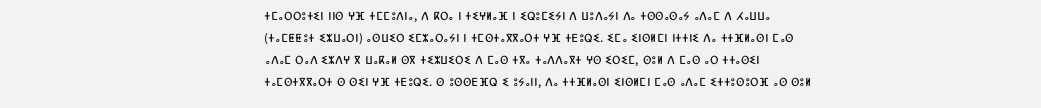ⵜⵎⴰⵔⵔⵓⵜⵉⵏ ⵏⵏⵙ ⵖⴼ ⵜⵎⵎⵓⴷⵏⴰ, ⴷ ⴽⵔⴰ ⵏ ⵜⵉⵖⵍⴰⴼ ⵏ ⵉⵕⵓⵎⵉⵢⵏ ⴷ ⵡⵓⴷⴰⵢⵏ ⴷⴰ ⵜⵙⵙⴰⵙⴰⵢ ⴰⴷⴰⵎ ⴷ ⵃⴰⵡⵡⴰ (ⵜⴰⵎⵟⵟⵓⵜ ⵉⵣⵡⴰⵔⵏ) ⴰⵙⵡⵉⵔ ⵉⵎⵣⴰⵔⴰⵢⵏ ⵏ ⵜⵎⵙⵜⴰⴳⴳⴰⵔⵜ ⵖⴼ ⵜⴹⵓⵕⵉ. ⵉⵎⴰ ⵉⵏⵙⵍⵎⵏ ⵏⵜⵜⵏⵉ ⴷⴰ ⵜⵜⴼⵍⴰⵙⵏ ⵎⴰⵙ ⴰⴷⴰⵎ ⵔⴰⴷ ⵉⵣⴷⵖ ⴳ ⵡⴰⴽⴰⵍ ⵙⴳ ⵜⵉⵣⵡⵉⵔⵉ ⴷ ⵎⴰⵙ ⵜⴳⴰ ⵜⴰⴷⴷⴰⴳⵜ ⵖⵙ ⵉⵔⵉⵎ, ⵙⵓⵍ ⴷ ⵎⴰⵙ ⴰⵔ ⵜⵜⴰⵙⵉⵏ ⵜⴰⵎⵙⵜⴳⴳⴰⵔⵜ ⵙ ⵙⵉⵏ ⵖⴼ ⵜⴹⵓⵕⵉ. ⵙ ⵓⵙⵙⴹⴼⵕ ⵉ ⵓⵢⴰⵏⵏ, ⴷⴰ ⵜⵜⴼⵍⴰⵙⵏ ⵉⵏⵙⵍⵎⵏ ⵎⴰⵙ ⴰⴷⴰⵎ ⵉⵜⵜⵓⵙⵓⵔⴼ ⴰⵙ ⵙⵓⵍ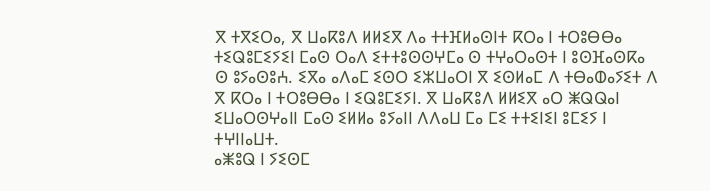ⴳ ⵜⴳⵉⵔⴰ, ⴳ ⵡⴰⴽⵓⴷ ⵍⵍⵉⴳ ⴷⴰ ⵜⵜⴼⵍⴰⵙⵏⵜ ⴽⵔⴰ ⵏ ⵜⵔⵓⴱⴱⴰ ⵜⵉⵕⵓⵎⵉⵢⵉⵏ ⵎⴰⵙ ⵔⴰⴷ ⵉⵜⵜⵓⵙⵙⵖⵎⴰ ⵙ ⵜⵖⴰⵔⴰⵙⵜ ⵏ ⵓⵙⴼⴰⵙⴽⴰ ⵙ ⵓⵢⴰⵙⵓⵄ. ⵉⴳⴰ ⴰⴷⴰⵎ ⵉⵙⵔ ⵉⵣⵡⴰⵔⵏ ⴳ ⵉⵙⵍⴰⵎ ⴷ ⵜⴱⴰⵀⴰⵢⵉⵜ ⴷ ⴳ ⴽⵔⴰ ⵏ ⵜⵔⵓⴱⴱⴰ ⵏ ⵉⵕⵓⵎⵉⵢⵏ. ⴳ ⵡⴰⴽⵓⴷ ⵍⵍⵉⴳ ⴰⵔ ⵥⵕⵕⴰⵏ ⵉⵡⴰⵔⵙⵖⴰⵏⵏ ⵎⴰⵙ ⵉⵍⵍⴰ ⵓⵢⴰⵏⵏ ⴷⴷⴰⵡ ⵎⴰ ⵎⵉ ⵜⵜⵉⵏⵉⵏ ⵓⵎⵉⵢ ⵏ ⵜⵖⵏⵏⴰⵡⵜ.
ⴰⵥⵓⵕ ⵏ ⵢⵉⵙⵎ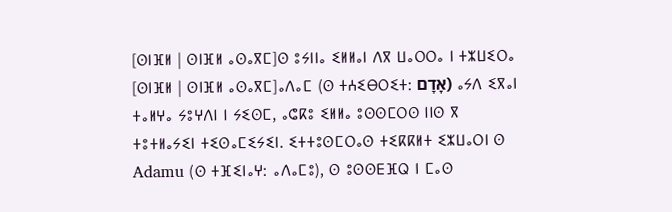[ⵙⵏⴼⵍ | ⵙⵏⴼⵍ ⴰⵙⴰⴳⵎ]ⵙ ⵓⵢⵏⵏⴰ ⵉⵍⵍⴰⵏ ⴷⴳ ⵡⴰⵔⵔⴰ ⵏ ⵜⵣⵡⵉⵔⴰ
[ⵙⵏⴼⵍ | ⵙⵏⴼⵍ ⴰⵙⴰⴳⵎ]ⴰⴷⴰⵎ (ⵙ ⵜⵄⵉⴱⵔⵉⵜ: אָדָם) ⴰⵢⴷ ⵉⴳⴰⵏ ⵜⴰⵍⵖⴰ ⵢⵓⵖⴷⵏ ⵏ ⵢⵉⵙⵎ, ⴰⵛⴽⵓ ⵉⵍⵍⴰ ⵓⵙⵙⵎⵔⵙ ⵏⵏⵙ ⴳ ⵜⵓⵜⵍⴰⵢⵉⵏ ⵜⵉⵙⴰⵎⵉⵢⵉⵏ. ⵉⵜⵜⵓⵙⵎⵔⴰⵙ ⵜⵉⴽⴽⵍⵜ ⵉⵣⵡⴰⵔⵏ ⵙ Adamu (ⵙ ⵜⴼⵉⵏⴰⵖ: ⴰⴷⴰⵎⵓ), ⵙ ⵓⵙⵙⴹⴼⵕ ⵏ ⵎⴰⵙ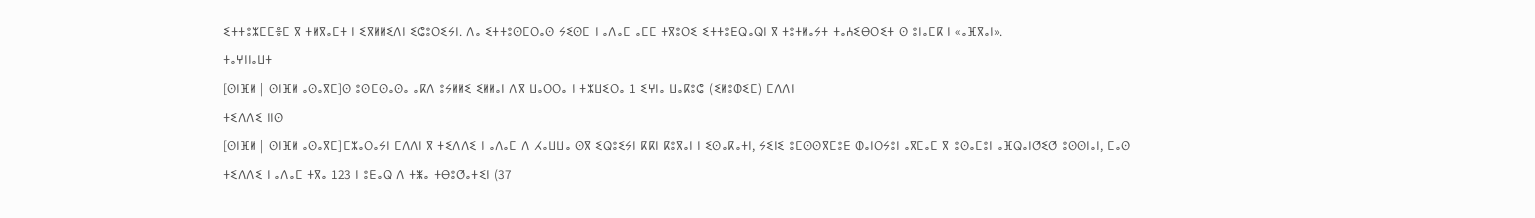ⵉⵜⵜⵓⵣⵎⵎⴻⵎ ⴳ ⵜⵍⴳⴰⵎⵜ ⵏ ⵉⴳⵍⵍⵉⴷⵏ ⵉⵛⵓⵔⵉⵢⵏ. ⴷⴰ ⵉⵜⵜⵓⵙⵎⵔⴰⵙ ⵢⵉⵙⵎ ⵏ ⴰⴷⴰⵎ ⴰⵎⵎ ⵜⴳⵓⵔⵉ ⵉⵜⵜⵓⴹⵕⴰⵕⵏ ⴳ ⵜⵓⵜⵍⴰⵢⵜ ⵜⴰⵄⵉⴱⵔⵉⵜ ⵙ ⵓⵏⴰⵎⴽ ⵏ «ⴰⴼⴳⴰⵏ».
ⵜⴰⵖⵏⵏⴰⵡⵜ
[ⵙⵏⴼⵍ | ⵙⵏⴼⵍ ⴰⵙⴰⴳⵎ]ⵙ ⵓⵙⵎⵙⴰⵙⴰ ⴰⴽⴷ ⵓⵢⵍⵍⵉ ⵉⵍⵍⴰⵏ ⴷⴳ ⵡⴰⵔⵔⴰ ⵏ ⵜⵣⵡⵉⵔⴰ 1 ⵉⵖⵏⴰ ⵡⴰⴽⵓⵛ (ⵉⵍⵓⵀⵉⵎ) ⵎⴷⴷⵏ
ⵜⵉⴷⴷⵉ ⵏⵏⵙ
[ⵙⵏⴼⵍ | ⵙⵏⴼⵍ ⴰⵙⴰⴳⵎ]ⵎⵣⴰⵔⴰⵢⵏ ⵎⴷⴷⵏ ⴳ ⵜⵉⴷⴷⵉ ⵏ ⴰⴷⴰⵎ ⴷ ⵃⴰⵡⵡⴰ ⵙⴳ ⵉⵕⵓⵉⵢⵏ ⴽⴽⵏ ⴽⵓⴳⴰⵏ ⵏ ⵉⵙⴰⴽⴰⵜⵏ, ⵢⵉⵏⵉ ⵓⵎⵙⵙⴳⵎⵓⴹ ⵀⴰⵏⵔⵢⵓⵏ ⴰⴳⵎⴰⵎ ⴳ ⵓⵙⴰⵎⵓⵏ ⴰⴼⵕⴰⵏⵚⵉⵚ ⵓⵙⵙⵏⴰⵏ, ⵎⴰⵙ ⵜⵉⴷⴷⵉ ⵏ ⴰⴷⴰⵎ ⵜⴳⴰ 123 ⵏ ⵓⴹⴰⵕ ⴷ ⵜⵥⴰ ⵜⴱⵓⵚⴰⵜⵉⵏ (37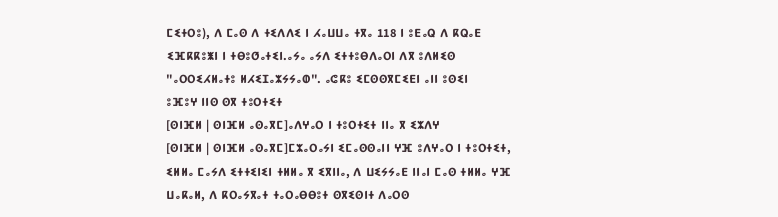ⵎⵉⵜⵔⵓ), ⴷ ⵎⴰⵙ ⴷ ⵜⵉⴷⴷⵉ ⵏ ⵃⴰⵡⵡⴰ ⵜⴳⴰ 118 ⵏ ⵓⴹⴰⵕ ⴷ ⴽⵕⴰⴹ ⵉⴼⴽⴽⵓⵥⵏ ⵏ ⵜⴱⵓⵚⴰⵜⵉⵏ.ⴰⵢⴰ ⴰⵢⴷ ⵉⵜⵜⵓⴱⴷⴰⵔⵏ ⴷⴳ ⵓⴷⵍⵉⵙ "ⴰⵔⵔⵉⵃⵍⴰⵜⵓ ⵍⵃⵉⵊⴰⵣⵢⵢⴰⵀ". ⴰⵛⴽⵓ ⵉⵎⵙⵙⴳⵎⵉⴹⵏ ⴰⵏⵏ ⵓⵙⵉⵏ
ⵓⴼⵓⵖ ⵏⵏⵙ ⵙⴳ ⵜⵓⵔⵜⵉⵜ
[ⵙⵏⴼⵍ | ⵙⵏⴼⵍ ⴰⵙⴰⴳⵎ]ⴰⴷⵖⴰⵔ ⵏ ⵜⵓⵔⵜⵉⵜ ⵏⵏⴰ ⴳ ⵉⵣⴷⵖ
[ⵙⵏⴼⵍ | ⵙⵏⴼⵍ ⴰⵙⴰⴳⵎ]ⵎⵣⴰⵔⴰⵢⵏ ⵉⵎⴰⵙⵙⴰⵏⵏ ⵖⴼ ⵓⴷⵖⴰⵔ ⵏ ⵜⵓⵔⵜⵉⵜ, ⵉⵍⵍⴰ ⵎⴰⵢⴷ ⵉⵜⵜⵉⵏⵉⵏ ⵜⵍⵍⴰ ⴳ ⵉⴳⵏⵏⴰ, ⴷ ⵡⵉⵢⵢⴰⴹ ⵏⵏⴰⵏ ⵎⴰⵙ ⵜⵍⵍⴰ ⵖⴼ ⵡⴰⴽⴰⵍ, ⴷ ⴽⵔⴰⵢⴳⴰⵜ ⵜⴰⵔⴰⴱⴱⵓⵜ ⵙⴳⵉⵙⵏⵜ ⴷⴰⵔⵙ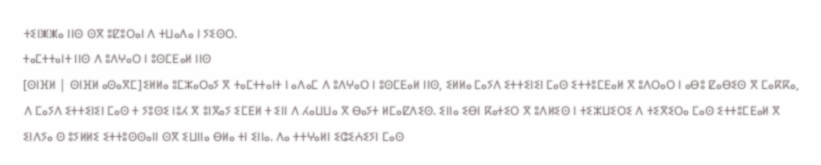ⵜⵉⵏⵥⵥⴰ ⵏⵏⵙ ⵙⴳ ⵓⵇⵓⵔⴰⵏ ⴷ ⵜⵡⴰⴷⴰ ⵏ ⵢⵉⵙⵔ.
ⵜⴰⵎⵜⵜⴰⵏⵜ ⵏⵏⵙ ⴷ ⵓⴷⵖⴰⵔ ⵏ ⵓⵙⵎⴹⴰⵍ ⵏⵏⵙ
[ⵙⵏⴼⵍ | ⵙⵏⴼⵍ ⴰⵙⴰⴳⵎ]ⵉⵍⵍⴰ ⵓⵎⵣⴰⵔⴰⵢ ⴳ ⵜⴰⵎⵜⵜⴰⵏⵜ ⵏ ⴰⴷⴰⵎ ⴷ ⵓⴷⵖⴰⵔ ⵏ ⵓⵙⵎⴹⴰⵍ ⵏⵏⵙ, ⵉⵍⵍⴰ ⵎⴰⵢⴷ ⵉⵜⵜⵉⵏⵉⵏ ⵎⴰⵙ ⵉⵜⵜⵓⵎⴹⴰⵍ ⴳ ⵓⴷⵔⴰⵔ ⵏ ⴰⴱⵓ ⵇⴰⴱⵉⵙ ⴳ ⵎⴰⴽⴽⴰ, ⴷ ⵎⴰⵢⴷ ⵉⵜⵜⵉⵏⵉⵏ ⵎⴰⵙ ⵜ ⵢⵓⵙⵉ ⵏⵓⵃ ⴳ ⵓⵏⴳⴰⵢ ⵉⵎⴹⵍ ⵜ ⵉⵏⵏ ⴷ ⵃⴰⵡⵡⴰ ⴳ ⴱⴰⵢⵜ ⵍⵎⴰⵇⴷⵉⵙ. ⵉⵏⵏⴰ ⵉⴱⵏ ⴽⴰⵜⵉⵔ ⴳ ⵓⴷⵍⵉⵙ ⵏ ⵜⵉⵣⵡⵉⵔⵉ ⴷ ⵜⵉⴳⵉⵔⴰ ⵎⴰⵙ ⵉⵜⵜⵓⵎⴹⴰⵍ ⴳ ⵉⵏⴷⵢⴰ ⵙ ⵓⵢⵍⵍⵉ ⵉⵜⵜⵓⵙⵙⴰⵏⵏ ⵙⴳ ⵉⵡⵏⵏⴰ ⴱⵍⴰ ⵜⵏ ⵉⵏⵏⴰ. ⴷⴰ ⵜⵜⵖⴰⵍⵏ ⵉⵛⵉⵄⵉⵢⵏ ⵎⴰⵙ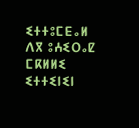ⵉⵜⵜⵓⵎⴹⴰⵍ ⴷⴳ ⵓⵄⵉⵔⴰⵇ ⵎⴽⵍⵍⵉ ⵉⵜⵜⵉⵏⵉⵏ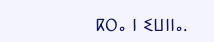ⴽⵔⴰ ⵏ ⵉⵡⵏⵏⴰ.